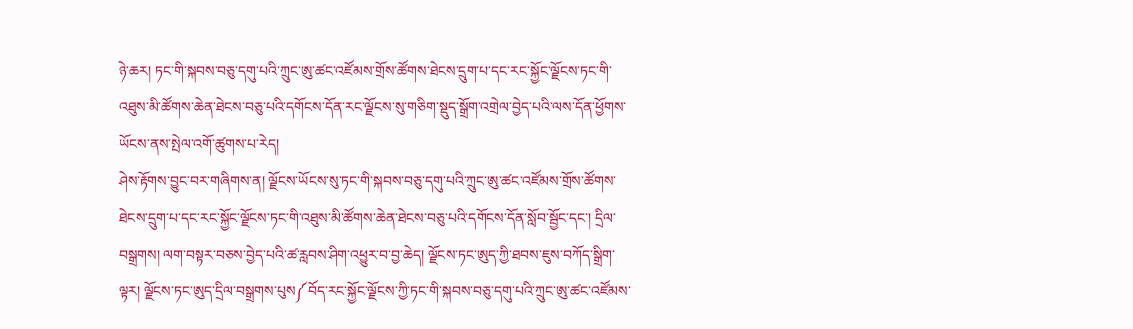ཉེ་ཆར། ཏང་གི་སྐབས་བཅུ་དགུ་པའི་ཀྲུང་ཨུ་ཚང་འཛོམས་གྲོས་ཚོགས་ཐེངས་དྲུག་པ་དང་རང་སྐྱོང་ལྗོངས་ཏང་གི་འཐུས་མི་ཚོགས་ཆེན་ཐེངས་བཅུ་པའི་དགོངས་དོན་རང་ལྗོངས་སུ་གཅིག་སྡུད་སྒྲོག་འགྲེལ་བྱེད་པའི་ལས་དོན་ཕྱོགས་ཡོངས་ནས་སྤེལ་འགོ་ཚུགས་པ་རེད།
ཤེས་རྟོགས་བྱུང་བར་གཞིགས་ན། ལྗོངས་ཡོངས་སུ་ཏང་གི་སྐབས་བཅུ་དགུ་པའི་ཀྲུང་ཨུ་ཚང་འཛོམས་གྲོས་ཚོགས་ཐེངས་དྲུག་པ་དང་རང་སྐྱོང་ལྗོངས་ཏང་གི་འཐུས་མི་ཚོགས་ཆེན་ཐེངས་བཅུ་པའི་དགོངས་དོན་སློབ་སྦྱོང་དང་། དྲིལ་བསྒྲགས། ལག་བསྟར་བཅས་བྱེད་པའི་ཚ་རླབས་ཤིག་འཕྱུར་བ་བྱ་ཆེད། ལྗོངས་ཏང་ཨུད་ཀྱི་ཐབས་ཇུས་བཀོད་སྒྲིག་ལྟར། ལྗོངས་ཏང་ཨུད་དྲིལ་བསྒྲགས་པུས༼བོད་རང་སྐྱོང་ལྗོངས་ཀྱི་ཏང་གི་སྐབས་བཅུ་དགུ་པའི་ཀྲུང་ཨུ་ཚང་འཛོམས་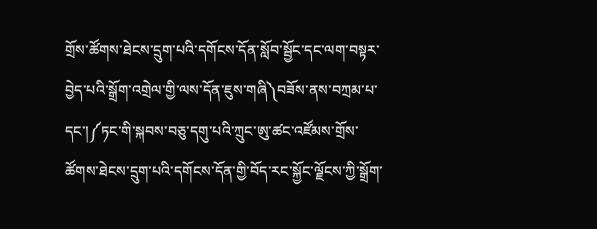གྲོས་ཚོགས་ཐེངས་དྲུག་པའི་དགོངས་དོན་སློབ་སྦྱོང་དང་ལག་བསྟར་བྱེད་པའི་སྒྲོག་འགྲེལ་གྱི་ལས་དོན་ཇུས་གཞི༽བཟོས་ནས་བཀྲམ་པ་དང་།༼ཏང་གི་སྐབས་བཅུ་དགུ་པའི་ཀྲུང་ཨུ་ཚང་འཛོམས་གྲོས་ཚོགས་ཐེངས་དྲུག་པའི་དགོངས་དོན་གྱི་བོད་རང་སྐྱོང་ལྗོངས་ཀྱི་སྒྲོག་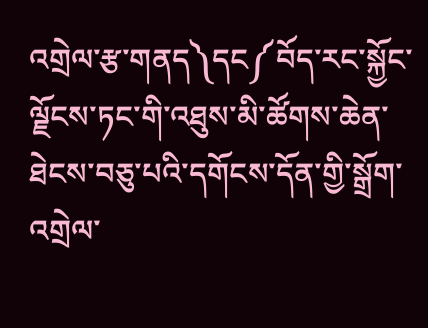འགྲེལ་རྩ་གནད༽དང༼བོད་རང་སྐྱོང་ལྗོངས་ཏང་གི་འཐུས་མི་ཚོགས་ཆེན་ཐེངས་བཅུ་པའི་དགོངས་དོན་གྱི་སྒྲོག་འགྲེལ་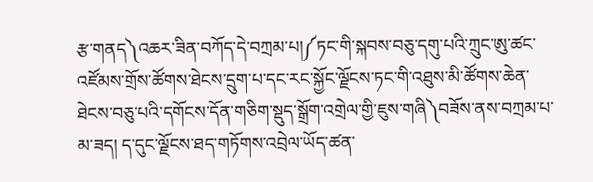རྩ་གནད༽འཆར་ཟིན་བཀོད་དེ་བཀྲམ་པ།༼ཏང་གི་སྐབས་བཅུ་དགུ་པའི་ཀྲུང་ཨུ་ཚང་འཛོམས་གྲོས་ཚོགས་ཐེངས་དྲུག་པ་དང་རང་སྐྱོང་ལྗོངས་ཏང་གི་འཐུས་མི་ཚོགས་ཆེན་ཐེངས་བཅུ་པའི་དགོངས་དོན་གཅིག་སྡུད་སྒྲོག་འགྲེལ་གྱི་ཇུས་གཞི༽བཟོས་ནས་བཀྲམ་པ་མ་ཟད། ད་དུང་ལྗོངས་ཐད་གཏོགས་འབྲེལ་ཡོད་ཚན་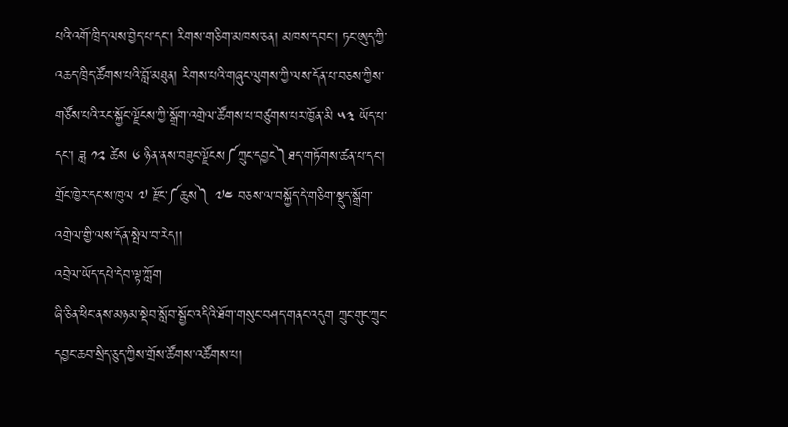པའི་འགོ་ཁྲིད་ལས་བྱེད་པ་དང་། རིགས་གཅིག་མཁས་ཅན། མཁས་དབང་། ཏང་ཨུད་ཀྱི་འཆད་ཁྲིད་ཚོགས་པའི་བློ་མཐུན། རིགས་པའི་གཞུང་ལུགས་ཀྱི་ལས་དོན་པ་བཅས་ཀྱིས་གཙོས་པའི་རང་སྐྱོང་ལྗོངས་ཀྱི་སྒྲོག་འགྲེལ་ཚོགས་པ་བཙུགས་པར་ཁྱོན་མི ༥༣ ཡོད་པ་དང་། ཟླ ༡༢ ཚེས ༦ ཉིན་ནས་བཟུང་ལྗོངས༼ཀྲུང་དབྱང༽ཐད་གཏོགས་ཚན་པ་དང་། གྲོང་ཁྱེར་དང་ས་ཁུལ ༧ རྫོང་༼ཆུས༽ ༧༤ བཅས་ལ་བསྐྱོད་དེ་གཅིག་སྡུད་སྒྲོག་འགྲེལ་གྱི་ལས་དོན་སྤེལ་བ་རེད།།
འབྲེལ་ཡོད་དཔེ་དེབ་ལྟ་ཀློག
ཞི་ཅིན་ཕིང་ནས་མཉམ་སྡེབ་སློབ་སྦྱོང་འདིའི་ཐོག་གསུང་བཤད་གནང་འདུག ཀྲུང་གུང་ཀྲུང་དབྱང་ཆབ་སྲིད་ཅུད་ཀྱིས་གྲོས་ཚོགས་འཚོགས་པ།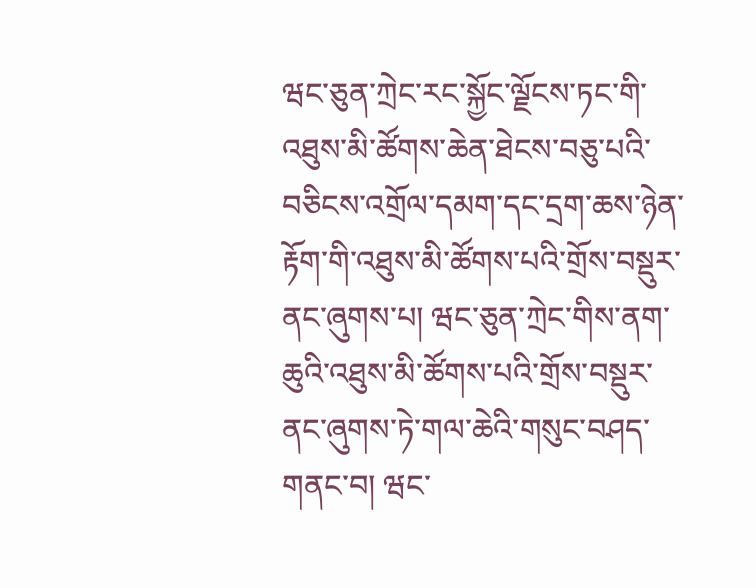ཝང་ཅུན་ཀྲེང་རང་སྐྱོང་ལྗོངས་ཏང་གི་འཐུས་མི་ཚོགས་ཆེན་ཐེངས་བཅུ་པའི་བཅིངས་འགྲོལ་དམག་དང་དྲག་ཆས་ཉེན་རྟོག་གི་འཐུས་མི་ཚོགས་པའི་གྲོས་བསྡུར་ནང་ཞུགས་པ། ཝང་ཅུན་ཀྲེང་གིས་ནག་ཆུའི་འཐུས་མི་ཚོགས་པའི་གྲོས་བསྡུར་ནང་ཞུགས་ཏེ་གལ་ཆེའི་གསུང་བཤད་གནང་བ། ཝང་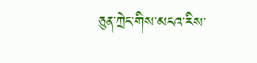ཅུན་ཀྲེང་གིས་མངའ་རིས་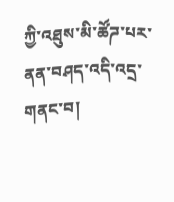ཀྱི་འཐུས་མི་ཚོཌ་པར་ནན་བཤད་འདི་འདྲ་གནང་བ།